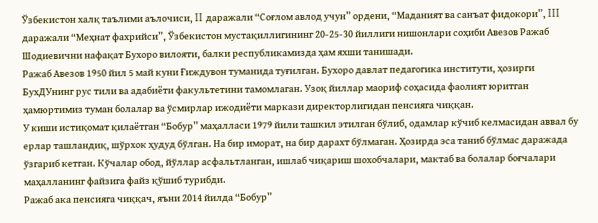Ўзбекистон халқ таълими аълочиси, II даражали “Соғлом авлод учун” ордени, “Маданият ва санъат фидокори”, III даражали “Меҳнат фахрийси”, Ўзбекистон мустақиллигининг 20-25-30 йиллиги нишонлари соҳиби Авезов Ражаб Шодиевични нафақат Бухоро вилояти, балки республикамизда ҳам яхши танишади.
Ражаб Авезов 1950 йил 5 май куни Ғиждувон туманида туғилган. Бухоро давлат педагогика институти, ҳозирги БухДУнинг рус тили ва адабиёти факультетини тамомлаган. Узоқ йиллар маориф соҳасида фаолият юритган ҳамюртимиз туман болалар ва ўсмирлар ижодиёти маркази директорлигидан пенсияга чиққан.
У киши истиқомат қилаётган “Бобур” маҳалласи 1979 йили ташкил этилган бўлиб, одамлар кўчиб келмасидан аввал бу ерлар ташландиқ, шўрхок ҳудуд бўлган. На бир иморат, на бир дарахт бўлмаган. Ҳозирда эса таниб бўлмас даражада ўзгариб кетган. Кўчалар обод, йўллар асфальтланган, ишлаб чиқариш шохобчалари, мактаб ва болалар боғчалари маҳалланинг файзига файз қўшиб турибди.
Ражаб ака пенсияга чиққач, яъни 2014 йилда “Бобур”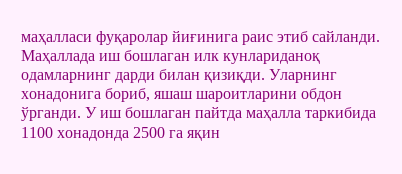маҳалласи фуқаролар йиғинига раис этиб сайланди. Маҳаллада иш бошлаган илк кунлариданоқ одамларнинг дарди билан қизиқди. Уларнинг хонадонига бориб, яшаш шароитларини обдон ўрганди. У иш бошлаган пайтда маҳалла таркибида 1100 хонадонда 2500 га яқин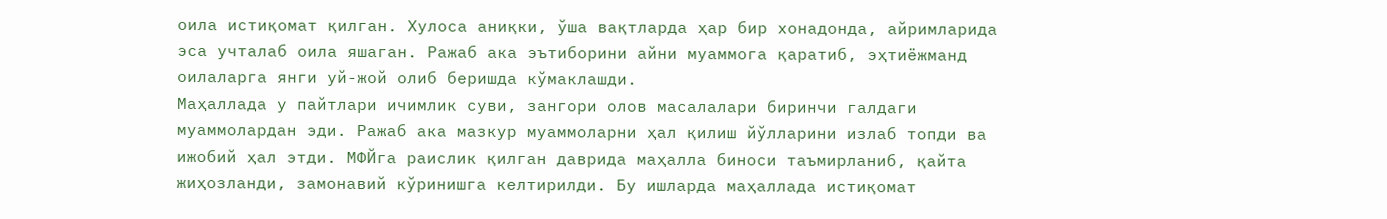оила истиқомат қилган. Хулоса аниқки, ўша вақтларда ҳар бир хонадонда, айримларида эса учталаб оила яшаган. Ражаб ака эътиборини айни муаммога қаратиб, эҳтиёжманд оилаларга янги уй-жой олиб беришда кўмаклашди.
Маҳаллада у пайтлари ичимлик суви, зангори олов масалалари биринчи галдаги муаммолардан эди. Ражаб ака мазкур муаммоларни ҳал қилиш йўлларини излаб топди ва ижобий ҳал этди. МФЙга раислик қилган даврида маҳалла биноси таъмирланиб, қайта жиҳозланди, замонавий кўринишга келтирилди. Бу ишларда маҳаллада истиқомат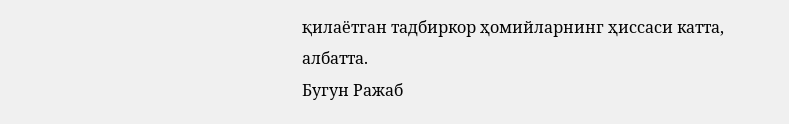қилаётган тадбиркор ҳомийларнинг ҳиссаси катта, албатта.
Бугун Ражаб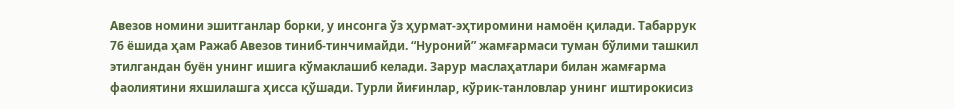Авезов номини эшитганлар борки, у инсонга ўз ҳурмат-эҳтиромини намоён қилади. Табаррук 76 ёшида ҳам Ражаб Авезов тиниб-тинчимайди. “Нуроний” жамғармаси туман бўлими ташкил этилгандан буён унинг ишига кўмаклашиб келади. Зарур маслаҳатлари билан жамғарма фаолиятини яхшилашга ҳисса қўшади. Турли йиғинлар, кўрик-танловлар унинг иштирокисиз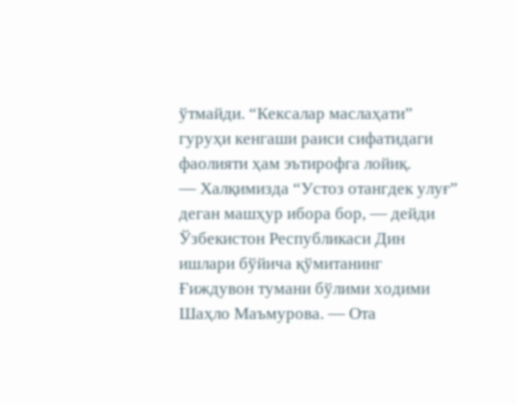ўтмайди. “Кексалар маслаҳати” гуруҳи кенгаши раиси сифатидаги фаолияти ҳам эътирофга лойиқ.
— Халқимизда “Устоз отангдек улуғ” деган машҳур ибора бор, — дейди Ўзбекистон Республикаси Дин ишлари бўйича қўмитанинг Ғиждувон тумани бўлими ходими Шаҳло Маъмурова. — Ота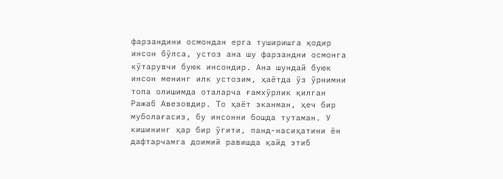фарзандини осмондан ерга туширишга қодир инсон бўлса, устоз ана шу фарзандни осмонга кўтарувчи буюк инсондир. Ана шундай буюк инсон менинг илк устозим, ҳаётда ўз ўрнимни топа олишимда оталарча ғамхўрлик қилган Ражаб Авезовдир. То ҳаёт эканман, ҳеч бир муболағасиз, бу инсонни бошда тутаман. У кишининг ҳар бир ўгити, панд-насиҳатини ён дафтарчамга доимий равишда қайд этиб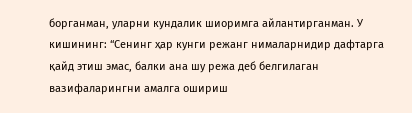борганман, уларни кундалик шиоримга айлантирганман. У кишининг: “Сенинг ҳар кунги режанг нималарнидир дафтарга қайд этиш эмас, балки ана шу режа деб белгилаган вазифаларингни амалга ошириш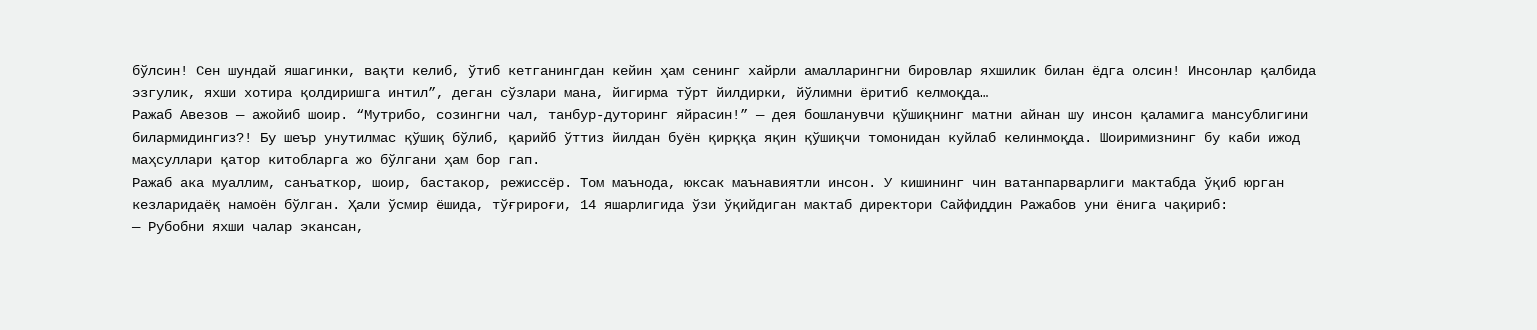бўлсин! Сен шундай яшагинки, вақти келиб, ўтиб кетганингдан кейин ҳам сенинг хайрли амалларингни бировлар яхшилик билан ёдга олсин! Инсонлар қалбида эзгулик, яхши хотира қолдиришга интил”, деган сўзлари мана, йигирма тўрт йилдирки, йўлимни ёритиб келмоқда…
Ражаб Авезов — ажойиб шоир. “Мутрибо, созингни чал, танбур-дуторинг яйрасин!” — дея бошланувчи қўшиқнинг матни айнан шу инсон қаламига мансублигини билармидингиз?! Бу шеър унутилмас қўшиқ бўлиб, қарийб ўттиз йилдан буён қирққа яқин қўшиқчи томонидан куйлаб келинмоқда. Шоиримизнинг бу каби ижод маҳсуллари қатор китобларга жо бўлгани ҳам бор гап.
Ражаб ака муаллим, санъаткор, шоир, бастакор, режиссёр. Том маънода, юксак маънавиятли инсон. У кишининг чин ватанпарварлиги мактабда ўқиб юрган кезларидаёқ намоён бўлган. Ҳали ўсмир ёшида, тўғрироғи, 14 яшарлигида ўзи ўқийдиган мактаб директори Сайфиддин Ражабов уни ёнига чақириб:
— Рубобни яхши чалар экансан,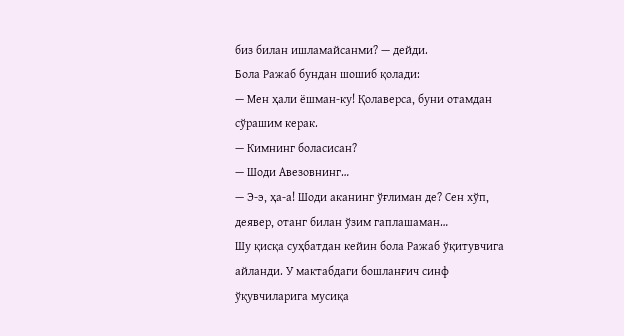биз билан ишламайсанми? — дейди.
Бола Ражаб бундан шошиб қолади:
— Мен ҳали ёшман-ку! Қолаверса, буни отамдан сўрашим керак.
— Кимнинг боласисан?
— Шоди Авезовнинг…
— Э-э, ҳа-а! Шоди аканинг ўғлиман де? Сен хўп, деявер, отанг билан ўзим гаплашаман…
Шу қисқа суҳбатдан кейин бола Ражаб ўқитувчига айланди. У мактабдаги бошланғич синф ўқувчиларига мусиқа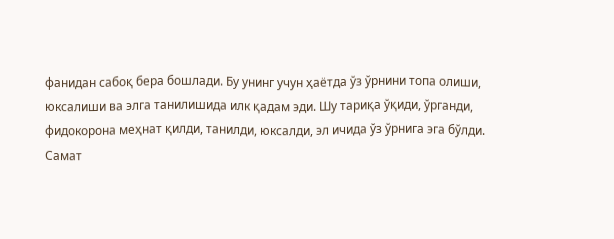фанидан сабоқ бера бошлади. Бу унинг учун ҳаётда ўз ўрнини топа олиши, юксалиши ва элга танилишида илк қадам эди. Шу тариқа ўқиди, ўрганди, фидокорона меҳнат қилди, танилди, юксалди, эл ичида ўз ўрнига эга бўлди.
Самат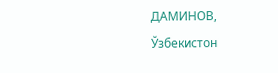ДАМИНОВ,
Ўзбекистон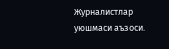Журналистлар уюшмаси аъзоси.